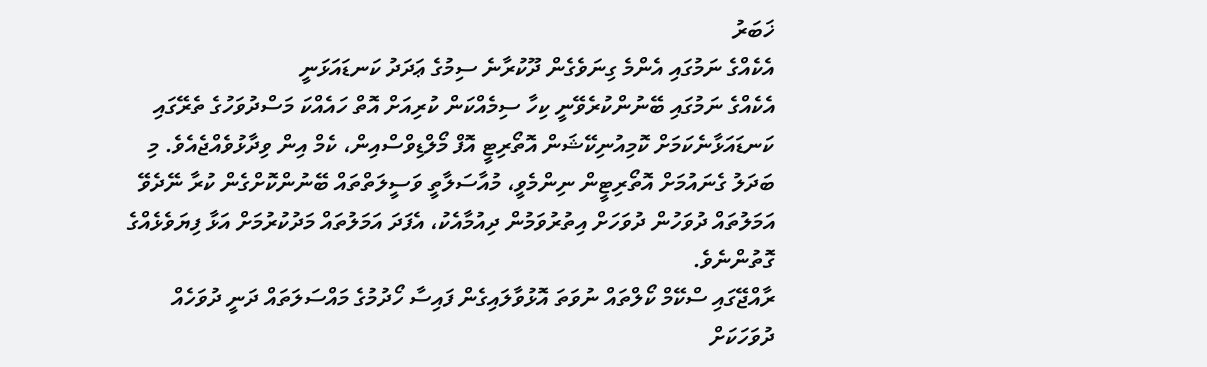ޚަބަރު
އެކެއްގެ ނަމުގައި އެންމެ ގިނަވެގެން ދޫކުރާނެ ސިމުގެ ޢަދަދު ކަނޑައަޅަނީ
އެކެއްގެ ނަމުގައި ބޭނުންކުރެވޭނީ ކިހާ ސިމެއްކަން ކުރިއަށް އޮތް ހައެއްކަ މަސްދުވަހުގެ ތެރޭގައި ކަނޑައަޅާނެކަމަށް ކޮމިއުނިކޭޝަން އޮތޯރިޓީ އޮފް މޯލްޑިވްސްއިން، ކެމް އިން ވިދާޅުވެއްޖެއެވެ. މި ބަދަލު ގެނައުމަށް އޮތޯރިޓީން ނިންމެވީ، މުއާސަލާތީ ވަސީލަތްތައް ބޭނުންކޮށްގެން ކުރާ ނޭދެވޭ އަމަލުތައް ދުވަހުން ދުވަހަށް އިތުރުވަމުން ދިއުމާއެކު، އެފަދަ އަމަލުތައް މަދުކުރުމަށް އަޅާ ފިޔަވެޅެއްގެ ގޮތުންނެވެ.
ރާއްޖޭގައި ސްކޭމް ކޯލްތައް ނުވަތަ އޮޅުވާލައިގެން ފައިސާ ހޯދުމުގެ މައްސަލަތައް ދަނީ ދުވަހެއް ދުވަހަކަށް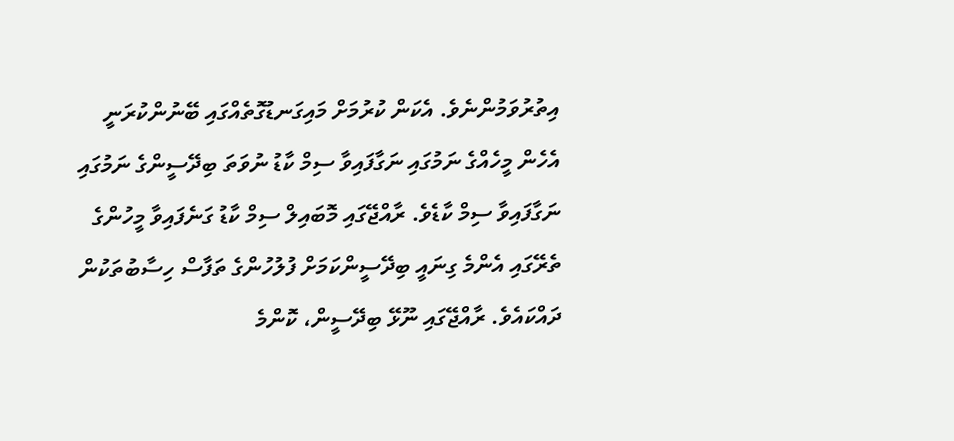އިތުރުވަމުންނެވެ. އެކަން ކުރުމަށް މައިގަނޑުގޮތެއްގައި ބޭނުންކުރަނީ އެހެން މީހެއްގެ ނަމުގައި ނަގާފައިވާ ސިމް ކާޑު ނުވަތަ ބިދޭސީންގެ ނަމުގައި ނަގާފައިވާ ސިމް ކާޑެވެ. ރާއްޖޭގައި މޮބައިލް ސިމް ކާޑު ގަނެފައިވާ މީހުންގެ ތެރޭގައި އެންމެ ގިނައީ ބިދޭސީންކަމަށް ފުލުހުންގެ ތަފާސް ހިސާބުތަކުން ދައްކައެވެ. ރާއްޖޭގައި ނޫޅޭ ބިދޭސީން، ކޮންމެ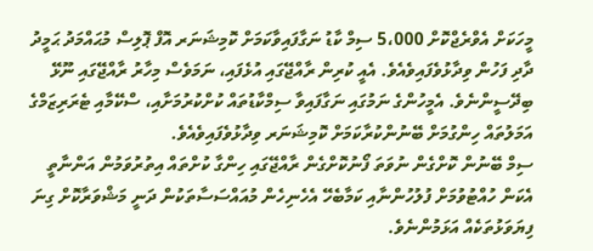މީހަކަށް އެވްރެޖްކޮށް 5،000 ސިމް ކާޑު ނަގާފައިވާކަމަށް ކޮމިޝަނަރ އޮފް ޕޮލިސް މުޙައްމަދު ޙަމީދު ދާދި ފަހުން ވިދާޅުވެފައިވެއެވެ. އެއީ ކުރިން ރާއްޖޭގައި އުޅެފައި، ނަމަވެސް މިހާރު ރާއްޖޭގައި ނޫޅޭ ބިދޭސީންނެވެ. އެމީހުންގެ ނަމުގައި ނަގާފައިވާ ސިމްކާޑުތައް ކުށްކުރުމަށާއި، ސްކޭމާއި ޓެރަރިޒަމްގެ އަމަލުތައް ހިންގުމަށް ބޭނުންކުރާކަމަށް ކޮމިޝަނަރ ވިދާޅުވެފައިވެއެވެ.
ސިމް ބޭނުން ކޮށްގެން ނުވަތަ ފޯނުކޮށްގެން ރާއްޖޭގައި ހިންގާ ކުށްތައް އިތުރުވަމުން އަންނާތީ އެކަން ހުއްޓުވުމަށް ފުލުހުންނާއި ކަމާބެހޭ އެހެނިހެން މުއައްސަސާތަކުން ދަނީ މަޝްވަރާކޮށް ގިނަ ފިޔަވަޅުތަކެއް އަޅަމުންނެވެ.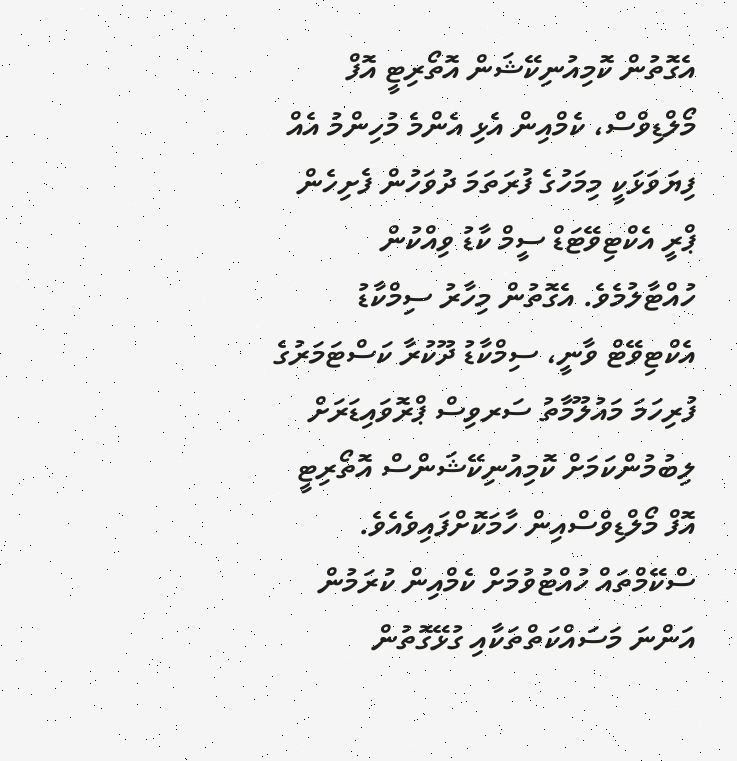އެގޮތުން ކޮމިއުނިކޭޝަން އޮތޯރިޓީ އޮފް މޯލްޑިވްސް، ކެމްއިން އެޅި އެންމެ މުހިންމު އެއް ފިޔަވަޅަކީ މިމަހުގެ ފުރަތަމަ ދުވަހުން ފެށިހެން ޕްރީ އެކްޓިވޭޓަޑް ސީމް ކާޑު ވިއްކުން ހުއްޓާލުމެވެ. އެގޮތުން މިހާރު ސިމްކާޑު އެކްޓިވޭޓް ވާނީ، ސިމްކާޑު ދޫކުރާ ކަސްޓަމަރުގެ ފުރިހަމަ މައުލޫމާތު ސަރވިސް ޕްރޮވައިޑަރަށް ލިބުމުންކަމަށް ކޮމިއުނިކޭޝަންސް އޮތޯރިޓީ އޮފް މޯލްޑިވްސްއިން ހާމަކޮށްފައިވެއެވެ.
ސްކޭމްތައް ހުއްޓުވުމަށް ކެމްއިން ކުރަމުން އަންނަ މަސައްކަތްތަކާއި ގުޅޭގޮތުން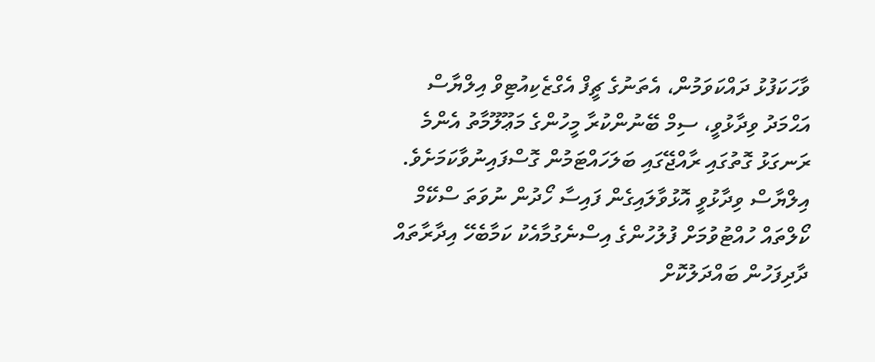ވާހަކަފުޅު ދައްކަވަމުން، އެތަނުގެ ޗީފް އެގްޒެކިއުޓިވް އިލްޔާސް އަޙްމަދު ވިދާޅުވީ، ސިމް ބޭނުންކުރާ މީހުންގެ މަޢޫލޫމާތު އެންމެ ރަނގަޅު ގޮތުގައި ރާއްޖޭގައި ބަލަހައްޓަމުން ގޮސްފައިނުވާކަމަށެވެ. އިލްޔާސް ވިދާޅުވީ އޮޅުވާލައިގެން ފައިސާ ހޯދުން ނުވަތަ ސްކޭމް ކޯލްތައް ހުއްޓުވުމަށް ފުލުހުންގެ އިސްނެގުމާއެކު ކަމާބެހޭ އިދާރާތައް ދާދިފަހުން ބައްދަލުކޮށް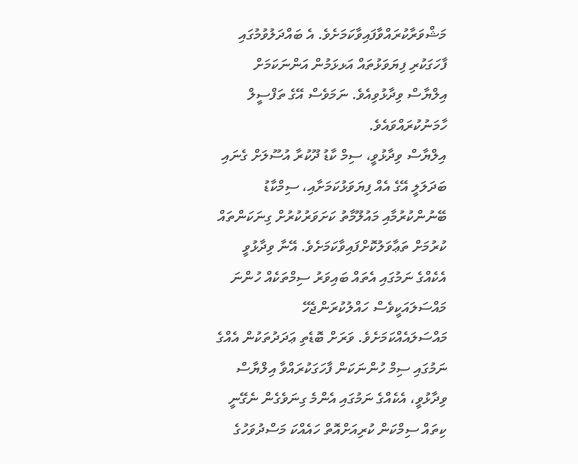މަޝްވަރާކުރައްވާފައިވާކަމަށެވެ. އެ ބައްދަލުވުމުގައި ފާހަގަކުރި ފިޔަވަޅުތައް އަޅޅަމުން އަންނަކަމަށް އިލްޔާސް ވިދާޅުވިއެވެ. ނަމަވެސް އޭގެ ތަފްސީލް ހާމަނުކުރައްވައެވެ.
އިލްޔާސް ވިދާޅުވީ، ސިމް ކާޑު ދޫކުރާ އުސޫލަށް ގެނައި ބަދަލަލީ އޭގެ އެއް ފިޔަވަޅުކަމަށާއި، ސިމްކާޑު ބޭނުންކުރުމާއި މައުލޫމާތު ކަށަވަރުކުރުށް ގިނަކަންތައް ކުރުމަށް ތަޢާވަލުކޮށްފައިވާކަމަށެވެ. އޭނާ ވިދާޅުވީ އެކެއްގެ ނަމުގައި އެތައް ބައިވަރު ސިމްތަކެއް ހުންނަ މައްސަލައަކީވެސް ހައްލުކުރަންޖެހޭ މައްސަލައެއްކަމަށެވެ. ވަރަށް ބޮޑެތި ޢަދަދުތަކުން އެއްގެ ނަމުގައި ސިމް ހުންނަކަން ފާހަގަކުރައްވާ އިލްޔާސް ވިދާޅުވީ، އެކެއްގެ ނަމުގައި އެންމެ ގިނަވެގެން ނެގޭނީ ކިތައް ސިމްކަން ކުރިއަށްއޮތް ހައެއްކަ މަސްދުވަހުގެ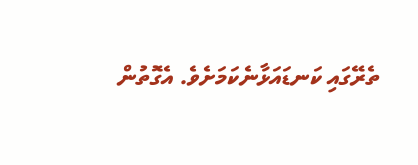ތެރޭގައި ކަނޑައަޅާނެކަމަށެވެ. އެގޮތުން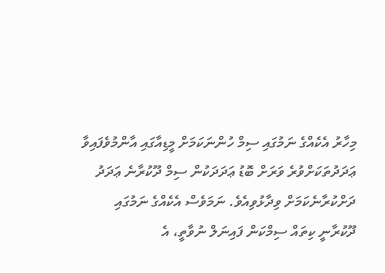މިހާރު އެކެއްގެ ނަމުގައި ސިމް ހުންނަކަމަށް މީޑިއާގައި އާންމުވެފައިވާ ޢަދަދުތަކަށްވުރެ ވަރަށް ބޮޑު ޢަދަދަކުން ސިމް ދޫކުރާނެ ޢަދަދު ދަށްކުރާނެކަމަށް ވިދާޅުވިއެވެ. ނަމަވެސް އެކެއްގެ ނަމުގައި ދޫކުރާނީ ކިތައް ސިމްކަން ފައިނަލް ނުވާތީ، އެ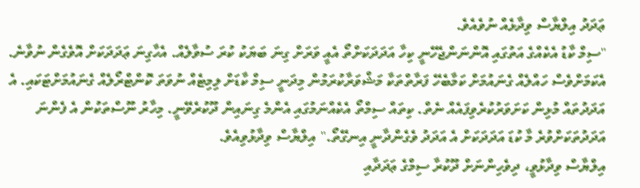ޢަދަދު އިލްޔާސް ވިދާޅެއް ނުވެއެވެ.
"ސިމް ކާޑު އެކެއްގެ އަތުގައި އޮންނަންޖެހޭނީ ކިހާ އަދަދަކަށްތޯ އެއީ ވަރަށް ގިނަ ބަޔަކު ކުރަ ސުވާލެއް. އެހާގިނަ ޢަދަދަކަށް އޮވެގެން ނުވާނެ. އެކަމަށްވެސް ހައްލެއް ގެނައުމަށް ކަމާބެހޭ ފަރާތްތަކާ މަޝްވަރާކުރަމުން މިދަނީ ސިމް ކާޑަށް ލިމިޓެއް ނުވަތަ ކޮންޓްރޯލެއް ގެނައުމަށްޓަކައި. އެ އަދަދުތައް މުޅިން ކަށަވަރުކުރެވިފައެއް ނެތް. ކިތައް ސިމްތޯ އެކެއްނަމުގައި އެންމެ ގިނައިން ދޫކުރެވޭނީ. މިހާރު ނޫސްތަކުން އެ ފެންނަ އަދަދުތަކަށްވުރެ މާ ކުޑަ އަދަދަކަށް އެ އަދަދު ވެގެންދާނީ އިނގޭތޯ." އިލްޔާސް ވިދާޅުވިއެވެ.
އިލްޔާސް ވިދާޅުވީ، ދިވެހިންނަށް ދޫކުރާ ސިމްގެ ޢަދަދާއި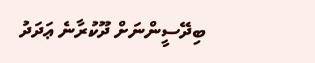ބިދޭސީންނަށް ދޫކުރާނެ ޢަދަދު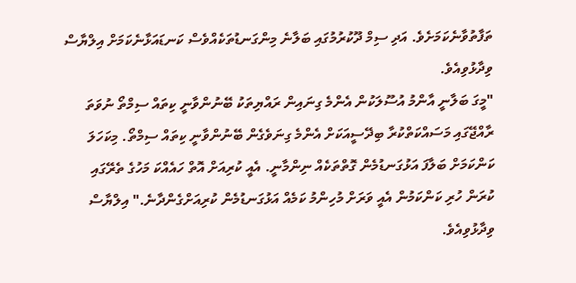ތަފާތުވާނެކަމަށެވެ. އަދި ސިމް ދޫކުރުމުގައި ބަލާނެ މިންގަނޑުތަކެއްވެސް ކަނޑައަޅާނެކަމަށް އިލްޔާސް ވިދާޅުވިއެވެ.
"މީގަ ބަލާނީ އާންމު އުސޫލަކުން އެންމެ ގިނައިން ރައްޔިތަކު ބޭނުންވާނީ ކިތައް ސިމްތޯ ނުވަތަ ރާއްޖޭގައި މަސައްކަތްކުރާ ބިދޭސީއަކަށް އެންމެ ގިނަވެގެން ބޭނުންވާނީ ކިތައް ސިމްތޯ. މިކަހަލަ ކަންކަމަށް ބަލާފަ އަޅުގަނޑުމެން ގޮތްތަކެއް ނިންމާނީ. އެއީ ކުރިއަށް އޮތް ހައެއްކަ މަހުގެ ތެރޭގައި ކުރަން ހުރި ކަންކަމުން އެއީ ވަރަށް މުހިންމު ކަމެއް އަޅުގަނޑުމެން ކުރިއަށްގެންދާނެ." އިލްޔާސް ވިދާޅުވިއެވެ.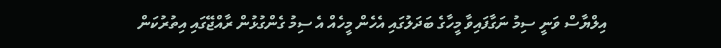އިލްޔާސް ވަނީ ސިމު ނަގާފައިވާ މީހާގެ ބަދަލުގައި އެހެން މީހެއް އެ ސިމު ގެންގުޅުން ރާއްޖޭގައި އިތުރުކަން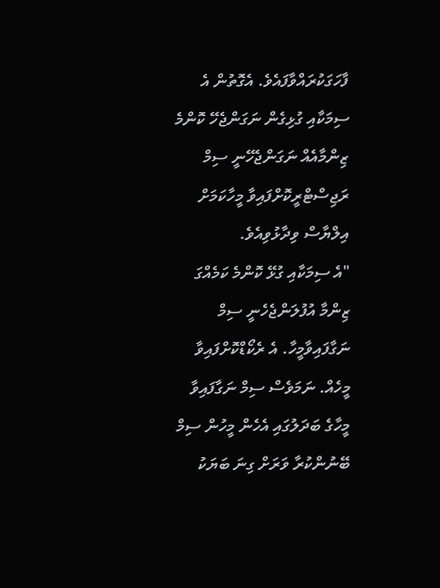ފާހަގަކުރައްވާފައެވެ. އެގޮތުން އެ ސިމަކާއި ގުޅިގެން ނަގަންޖެހޭ ކޮންމެ ޒިންމާއެއް ނަގަންޖެހޭނީ ސިމް ރަޖިސްޓްރީކޮށްފައިވާ މީހާކަމަށް އިލްޔާސް ވިދާޅުވިއެވެ.
"އެ ސިމަކާއި ގުޅޭ ކޮންމެ ކަމެއްގަ ޒިންމާ އުފުލަންޖެހެނީ ސިމް ނަގާފައިވާމީހާ. އެ ރެކޯޑްކޮށްފައިވާ މީހެއް. ނަމަވެސް ސިމް ނަގާފައިވާ މީހާގެ ބަދަލުގައި އެހެން މީހުން ސިމް ބޭނުންކުރާ ވަރަށް ގިނަ ބަޔަކު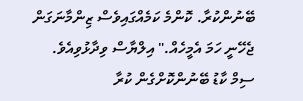ބޭނުންކުރާ. ކޮންމެ ކަމެއްގައިވެސް ޒިންމާނަގަން ޖެހޭނީ ހަމަ އެމީހެއް." އިލްޔާސް ވިދާޅުވިއެވެ.
ސިމް ކާޑު ބޭނުންކޮށްގެން ކުރާ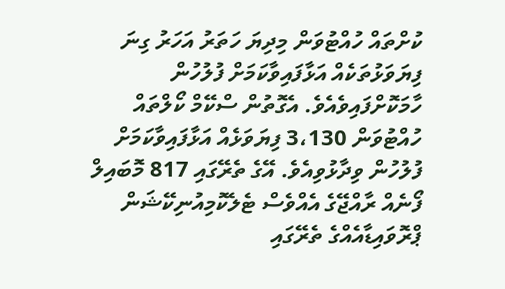ކުށްތައް ހުއްޓުވަން މިދިޔަ ހަތަރު އަހަރު ގިނަ ފިޔަވަޅުތަކެއް އަޅާފައިވާކަމަށް ފުލުހުން ހާމަކޮށްފައިވެއެވެ. އެގޮތުން ސްކޭމް ކޯލްތައް ހުއްޓުވަން 3،130 ފިޔަވަޅެއް އަޅާފައިވާކަމަށް ފުލުހުން ވިދާޅުވިއެވެ. އޭގެ ތެރޭގައި 817 މޮބައިލް ފޯނެއް ރާއްޖޭގެ އެއްވެސް ޓެލެކޮމިއުނިކޭޝަން ޕްރޮވައިޑާއެއްގެ ތެރޭގައި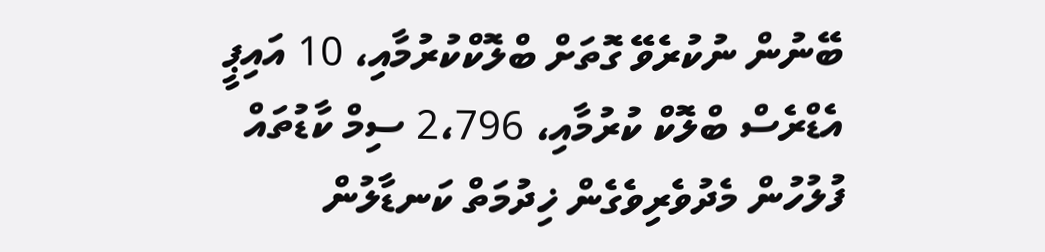ބޭނުން ނުކުރެވޭ ގޮތަށް ބްލޮކްކުރުމާއި، 10 އައިޕީ އެޑްރެސް ބްލޮކް ކުރުމާއި، 2،796 ސިމް ކާޑުތައް ފުލުހުން މެދުވެރިވެގެން ޚިދުމަތް ކަނޑާލުން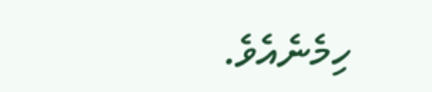ހިމެނެއެވެ.